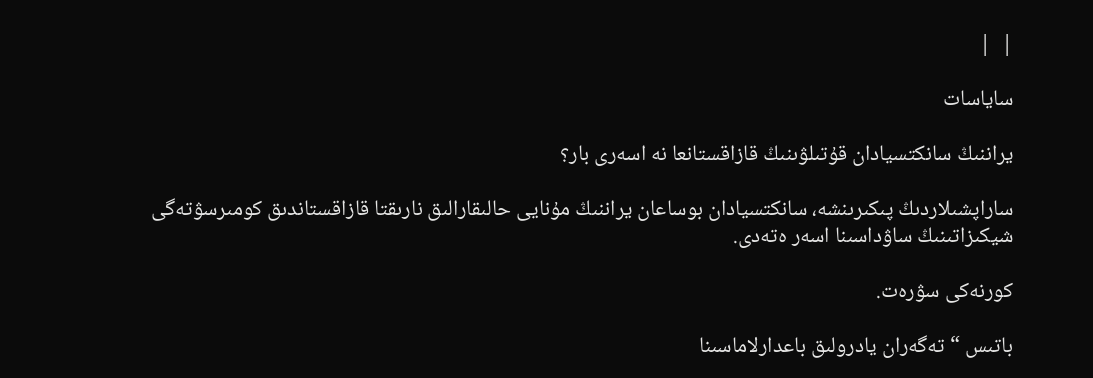|  |

ساياسات

يراننىڭ سانكتسيادان قۇتىلۋىنىڭ قازاقستانعا نە اسەرى بار؟

ساراپشىلاردىڭ پىكىرىنشە، سانكتسيادان بوساعان يراننىڭ مۇنايى حالىقارالىق نارىقتا قازاقستاندىق كومىرسۋتەگى شيكىزاتىنىڭ ساۋداسىنا اسەر ەتەدى.

كورنەكى سۋرەت.

باتىس “تەگەران يادرولىق باعدارلاماسىنا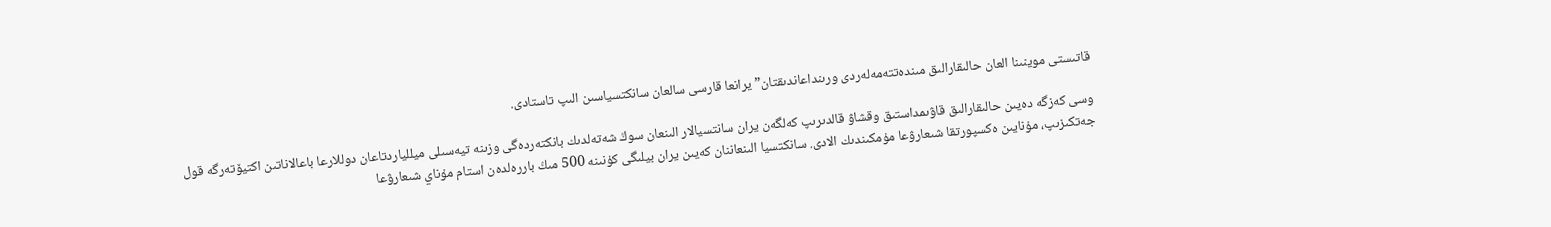قاتىستى موينىنا العان حالىقارالىق مىندەتتەمەلەردى ورىنداعاندىقتان” يرانعا قارسى سالعان سانكتسياسىن الىپ تاستادى.

وسى كەزگە دەيىن حالىقارالىق قاۋىمداستىق وقشاۋ قالدىرىپ كەلگەن يران سانتسيالار الىنعان سوڭ شەتەلدىك بانكتەردەگى وزىنە تيەسىلى ميللياردتاعان دوللارعا باعالاناتىن اكتيۆتەرگە قول جەتكىزىپ، مۇنايىن ەكسپورتقا شىعارۋعا مۇمكىندىك الادى. سانكتسيا الىنعاننان كەيىن يران بيلىگى كۇنىنە 500 مىڭ باررەلدەن استام مۇناي شىعارۋعا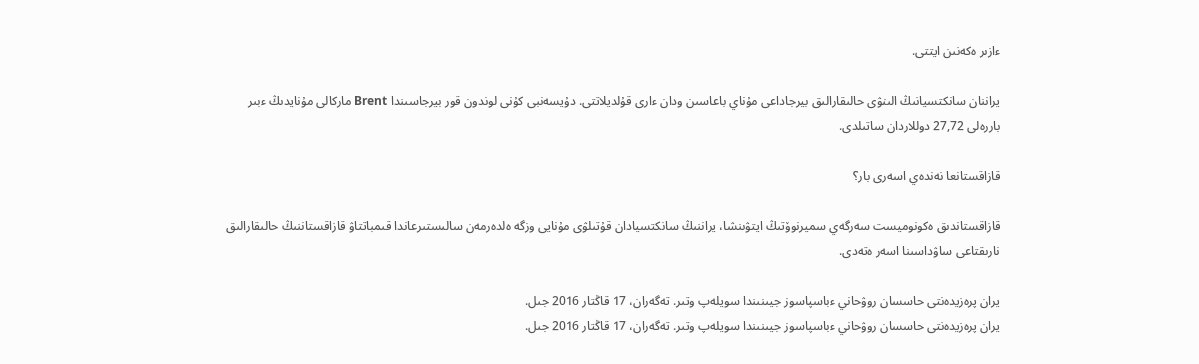ءازىر ەكەنىن ايتتى.

يراننان سانكتسيانىڭ الىنۋى حالىقارالىق بيرجاداعى مۇناي باعاسىن ودان ءارى قۇلديلاتتى. دۇيسەنبى كۇنى لوندون قور بيرجاسىندا Brent ماركالى مۇنايدىڭ ءبىر باررەلى 27,72 دوللاردان ساتىلدى.

قازاقستانعا نەندەي اسەرى بار؟

قازاقستاندىق ەكونوميست سەرگەي سميرنوۆتىڭ ايتۋىنشا، يراننىڭ سانكتسيادان قۇتىلۋى مۇنايى وزگە ەلدەرمەن سالىستىرعاندا قىمباتتاۋ قازاقستاننىڭ حالىقارالىق نارىقتاعى ساۋداسىنا اسەر ەتەدى.

يران پرەزيدەنتى حاسسان روۋحاني ءباسپاسوز جيىنىندا سويلەپ وتىر. تەگەران، 17 قاڭتار 2016 جىل.
يران پرەزيدەنتى حاسسان روۋحاني ءباسپاسوز جيىنىندا سويلەپ وتىر. تەگەران، 17 قاڭتار 2016 جىل.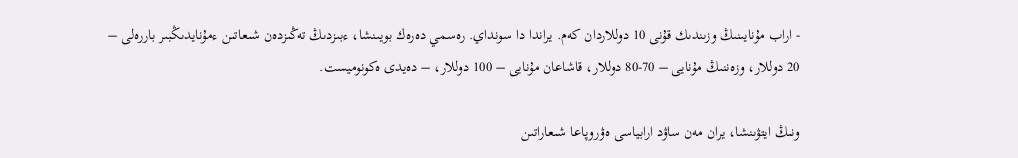- اراب مۇنايىنىڭ وزىندىك قۇنى 10 دوللاردان كەم. يراندا دا سونداي. رەسمي دەرەك بويىنشا، ءبىزدىڭ تەڭىزدەن شىعاتىن ءمۇنايدىڭبىر باررەلى – 20 دوللار، وزەننىڭ مۇنايى – 70-80 دوللار، قاشاعان مۇنايى – 100 دوللار، – دەيدى ەكونوميست.

ونىڭ ايتۋىنشا، يران مەن ساۋد ارابياسى ەۋروپاعا شىعاراتىن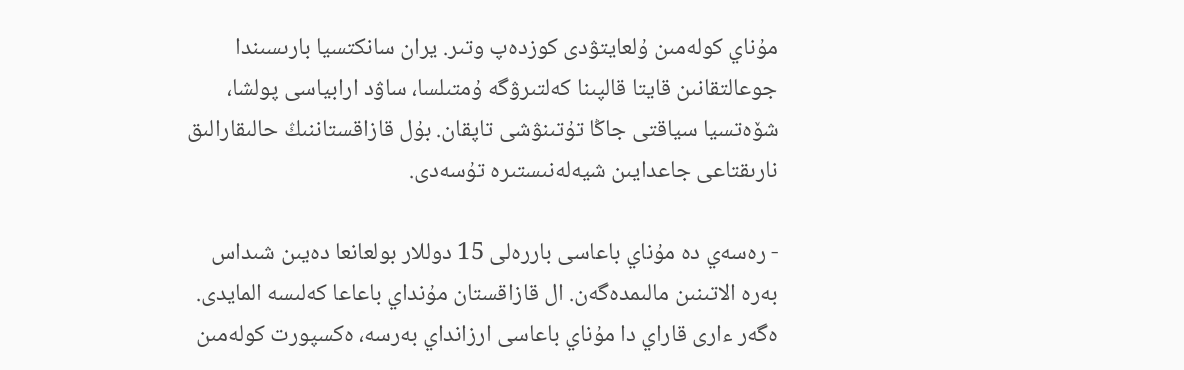مۇناي كولەمىن ۇلعايتۋدى كوزدەپ وتىر. يران سانكتسيا بارىسىندا جوعالتقانىن قايتا قالپىنا كەلتىرۋگە ۇمتىلسا، ساۋد ارابياسى پولشا، شۆەتسيا سياقتى جاڭا تۇتىنۋشى تاپقان. بۇل قازاقستاننىڭ حالىقارالىق نارىقتاعى جاعدايىن شيەلەنىستىرە تۇسەدى.

- رەسەي دە مۇناي باعاسى باررەلى 15 دوللار بولعانعا دەيىن شىداس بەرە الاتىنىن مالىمدەگەن. ال قازاقستان مۇنداي باعاعا كەلىسە المايدى. ەگەر ءارى قاراي دا مۇناي باعاسى ارزانداي بەرسە، ەكسپورت كولەمىن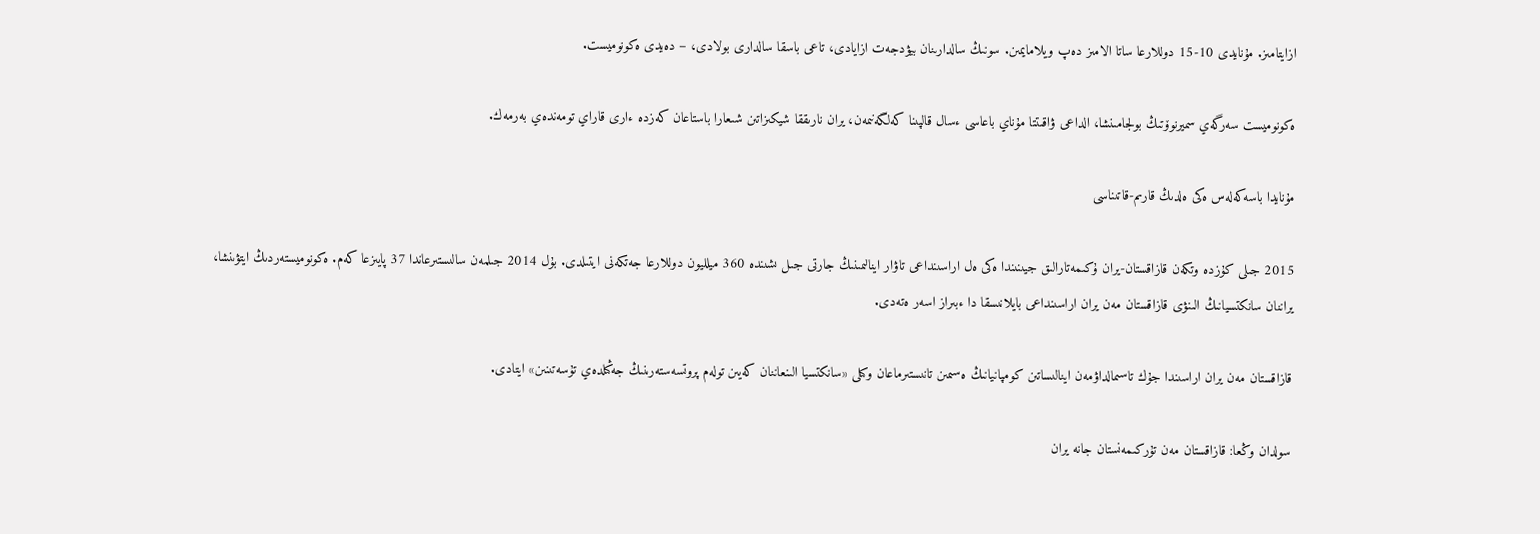ازايتامىز. مۇنايدى 10-15 دوللارعا ساتا الامىز دەپ ويلامايمىن. سونىڭ سالدارىنان بيۋدجەت ازايادى، تاعى باسقا سالدارى بولادى، – دەيدى ەكونوميست.

ەكونوميست سەرگەي سميرنوۆتىڭ بولجامىنشا، الداعى ۋاقىتتا مۇناي باعاسى ءسال قالپىنا كەلگەنىمەن، يران نارىققا شيكىزاتىن شىعارا باستاعان كەزدە ءارى قاراي تومەندەي بەرمەك.

مۇنايدا باسەكەلەس ەكى ەلدىڭ قارىم-قاتىناسى

2015 جىلى كۇزدە وتكەن قازاقستان-يران ۇكىمەتارالىق جيىنىندا ەكى ەل اراسىنداعى تاۋار اينالىمىنىڭ جارتى جىل ىشىندە 360 ميلليون دوللارعا جەتكەنى ايتىلدى. بۇل 2014 جىلمەن سالىستىرعاندا 37 پايىزعا كەم. ەكونوميستەردىڭ ايتۋىنشا، يراننان سانكتسيانىڭ الىنۋى قازاقستان مەن يران اراسىنداعى بايلانىسقا دا ءبىراز اسەر ەتەدى.

قازاقستان مەن يران اراسىندا جۇك تاسىمالداۋمەن اينالىساتىن كومپانيانىڭ ەسىمىن تانىستىرماعان وكىلى «سانكتسيا الىنعاننان كەيىن تولەم پروتسەستەرىنىڭ جەڭىلدەي تۇسەتىنىن» ايتادى.

سولدان وڭعا: قازاقستان مەن تۇركىمەنستان جانە يران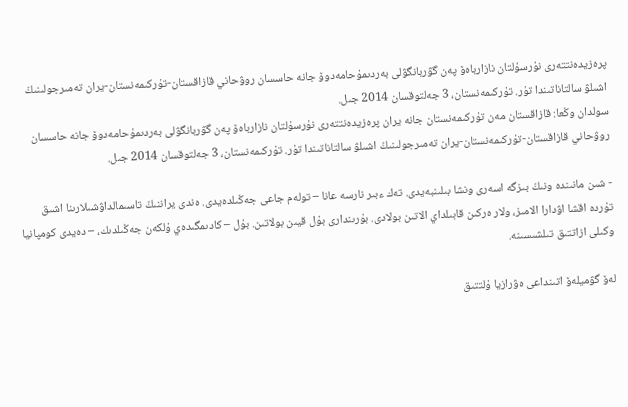پرەزيدەنتتەرى نۇرسۇلتان نازارباەۆ پەن گۋربانگۋلى بەردىمۇحامەدوۆ جانە حاسسان روۋحاني قازاقستان-تۇركىمەنستان-يران تەمىرجولىنىڭ اشىلۋ سالتاناتىندا تۇر. تۇركىمەنستان، 3 جەلتوقسان 2014 جىل.
سولدان وڭعا: قازاقستان مەن تۇركىمەنستان جانە يران پرەزيدەنتتەرى نۇرسۇلتان نازارباەۆ پەن گۋربانگۋلى بەردىمۇحامەدوۆ جانە حاسسان روۋحاني قازاقستان-تۇركىمەنستان-يران تەمىرجولىنىڭ اشىلۋ سالتاناتىندا تۇر. تۇركىمەنستان، 3 جەلتوقسان 2014 جىل.

- شىن مانىندە ونىڭ بىزگە اسەرى ونشا بىلىنبەيدى. تەك ءبىر نارسە عانا – تولەم جاعى جەڭىلدەيدى. ەندى يراننىڭ تاسىمالداۋشىلارىنا اشىق تۇردە اقشا اۋدارا الامىز، ولار ەركىن قابىلداي الاتىن بولادى. بۇرىندارى بۇل قيىن بولاتىن. بۇل – كادىمگىدەي ۇلكەن جەڭىلدىك، – دەيدى كومپانيا وكىلى ازاتتىق تىلشىسىنە.

لەۆ گۋميلەۆ اتىنداعى ەۋرازيا ۇلتتىق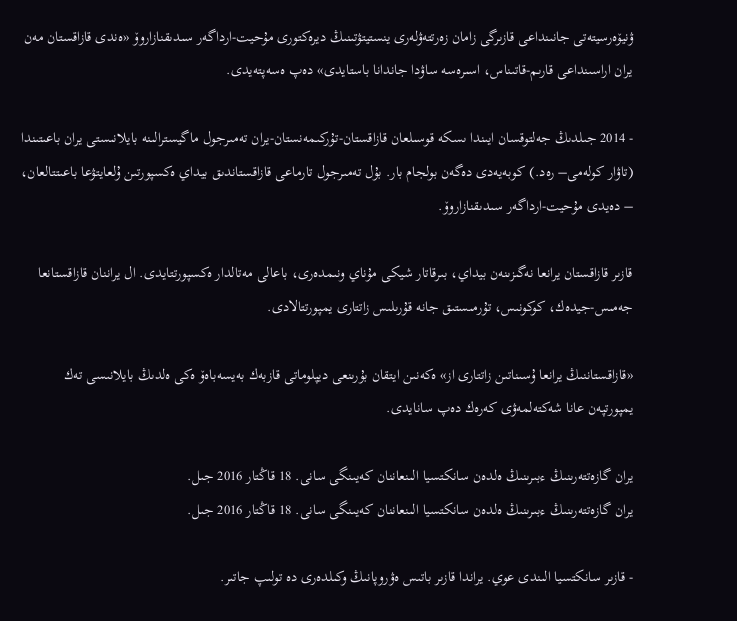ۋنيۆەرسيتەتى جانىنداعى قازىرگى زامان زەرتتەۋلەرى ينستيتۋتىنىڭ ديرەكتورى مۇحيت-ارداگەر سىدىقنازاروۆ «ەندى قازاقستان مەن يران اراسىنداعى قارىم-قاتىناس، اسىرەسە ساۋدا جاندانا باستايدى» دەپ ەسەپتەيدى.

- 2014 جىلدىڭ جەلتوقسان ايىندا ىسكە قوسىلعان قازاقستان-تۇركىمەنستان-يران تەمىرجول ماگيسترالىنە بايلانىستى يران باعىتىندا (تاۋار كولەمى– رەد.) كوبەيەدى دەگەن بولجام بار. بۇل تەمىرجول تارماعى قازاقستاندىق بيداي ەكسپورتىن ۇلعايتۋعا باعىتتالعان، – دەيدى مۇحيت-ارداگەر سىدىقنازاروۆ.

قازىر قازاقستان يرانعا نەگىزىنەن بيداي، بىرقاتار شيكى مۇناي ونىمدەرى، باعالى مەتالدار ەكسپورتتايدى. ال يراننان قازاقستانعا جەمىس-جيدەك، كوكونىس، تۇرمىستىق جانە قۇرىلىس زاتتارى يمپورتتالادى.

«قازاقستاننىڭ يرانعا ۇسىناتىن زاتتارى از» ەكەنىن ايتقان بۇرىنعى ديپلوماتى قازبەك بەيسەباەۆ ەكى ەلدىڭ بايلانىسى تەك يمپورتپەن عانا شەكتەلمەۋى كەرەك دەپ سانايدى.

يران گازەتتەرىنىڭ ءبىرىنىڭ ەلدەن سانكتسيا الىنعاننان كەيىنگى سانى. 18 قاڭتار 2016 جىل.
يران گازەتتەرىنىڭ ءبىرىنىڭ ەلدەن سانكتسيا الىنعاننان كەيىنگى سانى. 18 قاڭتار 2016 جىل.

- قازىر سانكتسيا الىندى عوي. يراندا قازىر باتىس ەۋروپانىڭ وكىلدەرى دە تولىپ جاتىر.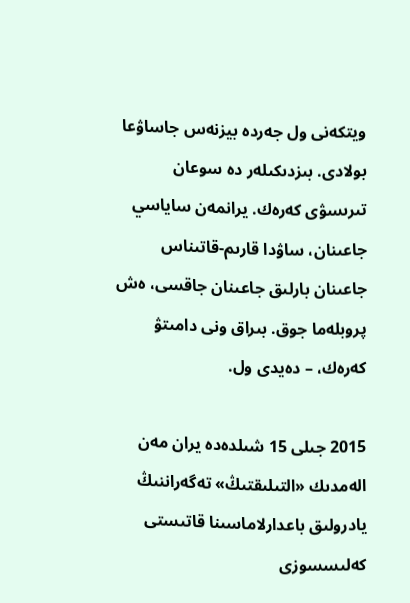ويتكەنى ول جەردە بيزنەس جاساۋعا بولادى. بىزدىكىلەر دە سوعان تىرىسۋى كەرەك. يرانمەن ساياسي جاعىنان، ساۋدا قارىم-قاتىناس جاعىنان بارلىق جاعىنان جاقسى، ەش پروبلەما جوق. بىراق ونى دامىتۋ كەرەك، – دەيدى ول.

2015 جىلى 15 شىلدەدە يران مەن الەمدىك «التىلىقتىڭ» تەگەراننىڭ يادرولىق باعدارلاماسىنا قاتىستى كەلىسسوزى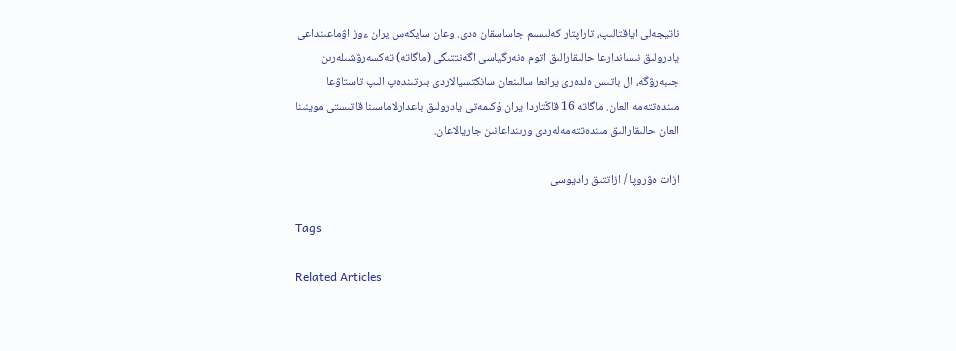ناتيجەلى اياقتالىپ، تاراپتار كەلىسىم جاساسقان ەدى. وعان سايكەس يران ءوز اۋماعىنداعى يادرولىق نىساندارعا حالىقارالىق اتوم ەنەرگياسى اگەنتتىگى (ماگاتە) تەكسەرۋشىلەرىن جىبەرۋگە، ال باتىس ەلدەرى يرانعا سالىنعان سانكتسيالاردى بىرتىندەپ الىپ تاستاۋعا مىندەتتەمە العان. ماگاتە 16 قاڭتاردا يران ۇكىمەتى يادرولىق باعدارلاماسىنا قاتىستى موينىنا العان حالىقارالىق مىندەتتەمەلەردى ورىنداعانىن جاريالاعان.

ازات ەۋروپا / ازاتتىق راديوسى

Tags

Related Articles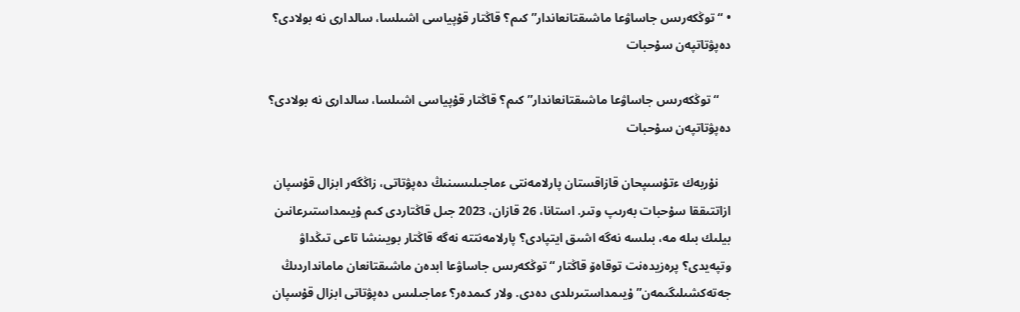• “توڭكەرىس جاساۋعا ماشىقتانعاندار” كىم؟ قاڭتار قۇپياسى اشىلسا، سالدارى نە بولادى؟ دەپۋتاتپەن سۇحبات

    “توڭكەرىس جاساۋعا ماشىقتانعاندار” كىم؟ قاڭتار قۇپياسى اشىلسا، سالدارى نە بولادى؟ دەپۋتاتپەن سۇحبات

    نۇربەك ءتۇسىپحان قازاقستان پارلامەنتى ءماجىلىسىنىڭ دەپۋتاتى، زاڭگەر ابزال قۇسپان ازاتتىققا سۇحبات بەرىپ وتىر. استانا، 26 قازان، 2023 جىل قاڭتاردى كىم ۇيىمداستىرعانىن بيلىك بىلە مە، بىلسە نەگە اشىق ايتپادى؟ پارلامەنتتە نەگە قاڭتار بويىنشا تاعى تىڭداۋ وتپەيدى؟ پرەزيدەنت توقاەۆ قاڭتار “توڭكەرىس جاساۋعا ابدەن ماشىقتانعان مامانداردىڭ جەتەكشىلىگىمەن” ۇيىمداستىرىلدى دەدى. ولار كىمدەر؟ ءماجىلىس دەپۋتاتى ابزال قۇسپان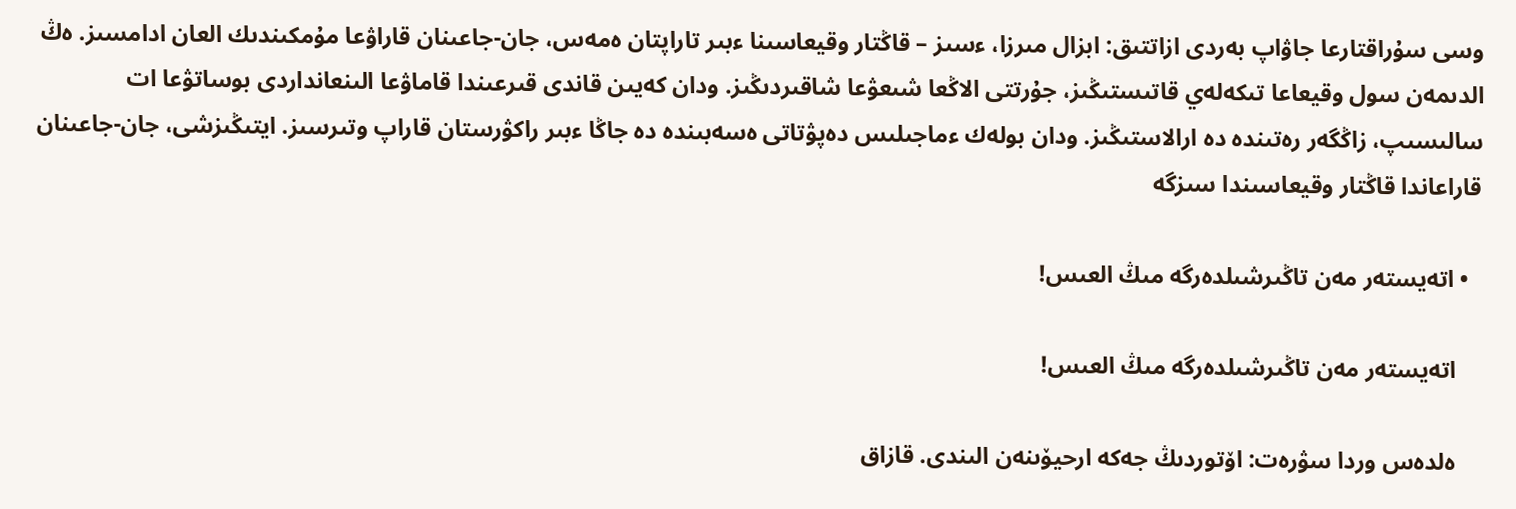وسى سۇراقتارعا جاۋاپ بەردى ازاتتىق: ابزال مىرزا، ءسىز – قاڭتار وقيعاسىنا ءبىر تاراپتان ەمەس، جان-جاعىنان قاراۋعا مۇمكىندىك العان ادامسىز. ەڭ الدىمەن سول وقيعاعا تىكەلەي قاتىستىڭىز، جۇرتتى الاڭعا شىعۋعا شاقىردىڭىز. ودان كەيىن قاندى قىرعىندا قاماۋعا الىنعانداردى بوساتۋعا ات سالىسىپ، زاڭگەر رەتىندە دە ارالاستىڭىز. ودان بولەك ءماجىلىس دەپۋتاتى ەسەبىندە دە جاڭا ءبىر راكۋرستان قاراپ وتىرسىز. ايتىڭىزشى، جان-جاعىنان قاراعاندا قاڭتار وقيعاسىندا سىزگە

  • اتەيستەر مەن تاڭىرشىلدەرگە مىڭ العىس!

    اتەيستەر مەن تاڭىرشىلدەرگە مىڭ العىس!

    ەلدەس وردا سۋرەت: اۆتوردىڭ جەكە ارحيۆىنەن الىندى. قازاق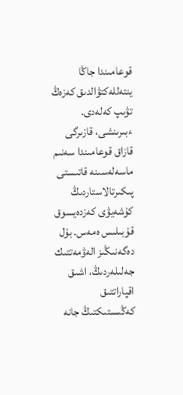قوعامىندا جاڭا ينتەللەكتۋالدىق كەزەڭ تۋىپ كەلەدى. ءبىرىنشى، قازىرگى قازاق قوعامىندا سەنىم ماسەلەسىنە قاتىستى پىكىرتالاستاردىڭ كۇشەيۋى كەزدەيسوق قۇبىلىس ەمەس. بۇل دەگەنىڭىز الەۋمەتتىك جەلىلەردىڭ، اشىق اقپاراتتىق كەڭىستىكتىڭ جانە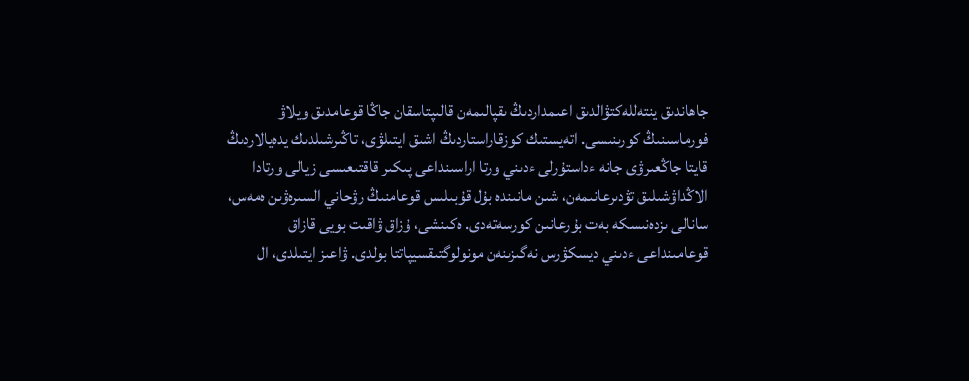جاھاندىق ينتەللەكتۋالدىق اعىمداردىڭ ىقپالىمەن قالىپتاسقان جاڭا قوعامدىق ويلاۋ فورماسىنىڭ كورىنىسى. اتەيستىك كوزقاراستاردىڭ اشىق ايتىلۋى، تاڭىرشىلدىك يدەيالاردىڭ قايتا جاڭعىرۋى جانە ءداستۇرلى ءدىني ورتا اراسىنداعى پىكىر قاقتىعىسى زيالى ورتادا الاڭداۋشىلىق تۋدىرعانىمەن، شىن مانىندە بۇل قۇبىلىس قوعامنىڭ رۋحاني السىرەۋىن ەمەس، سانالى ىزدەنىسكە بەت بۇرعانىن كورسەتەدى. ەكىنشى، ۇزاق ۋاقىت بويى قازاق قوعامىنداعى ءدىني ديسكۋرس نەگىزىنەن مونولوگتىقسيپاتتا بولدى. ۋاعىز ايتىلدى، ال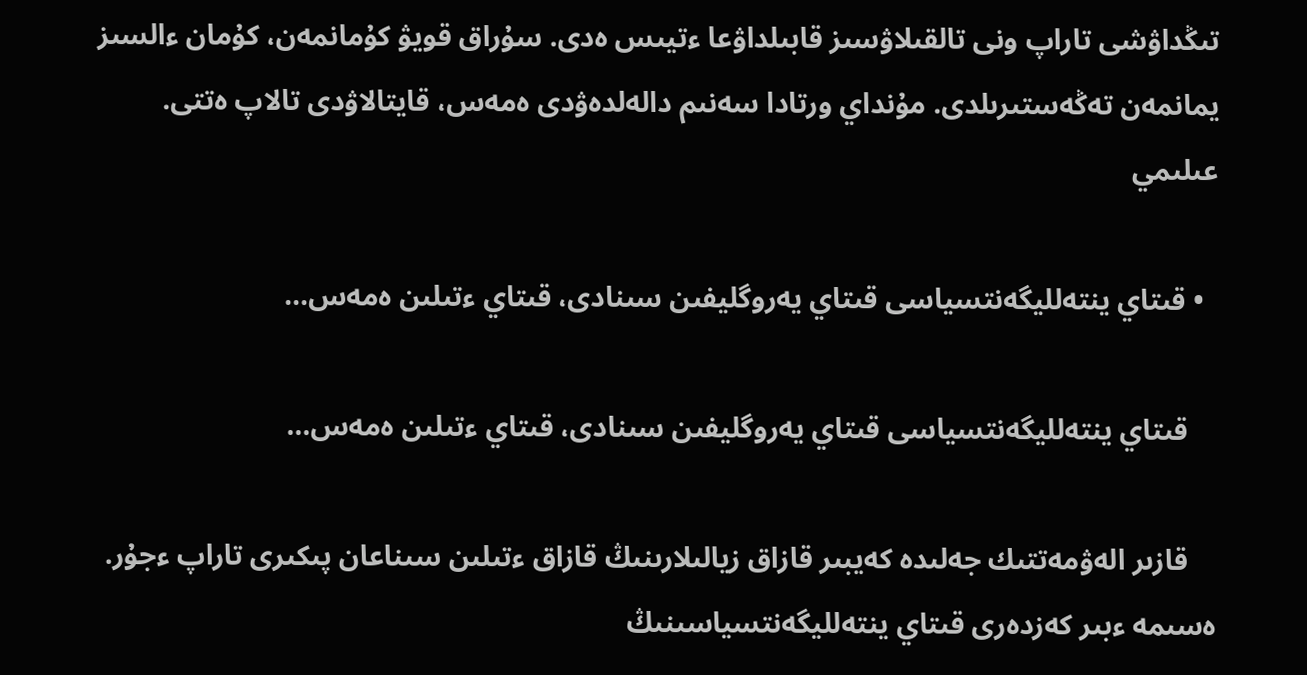تىڭداۋشى تاراپ ونى تالقىلاۋسىز قابىلداۋعا ءتيىس ەدى. سۇراق قويۋ كۇمانمەن، كۇمان ءالسىز يمانمەن تەڭەستىرىلدى. مۇنداي ورتادا سەنىم دالەلدەۋدى ەمەس، قايتالاۋدى تالاپ ەتتى. عىلىمي

  • قىتاي ينتەلليگەنتسياسى قىتاي يەروگليفىن سىنادى، قىتاي ءتىلىن ەمەس…

    قىتاي ينتەلليگەنتسياسى قىتاي يەروگليفىن سىنادى، قىتاي ءتىلىن ەمەس…

    قازىر الەۋمەتتىك جەلىدە كەيبىر قازاق زيالىلارىنىڭ قازاق ءتىلىن سىناعان پىكىرى تاراپ ءجۇر. ەسىمە ءبىر كەزدەرى قىتاي ينتەلليگەنتسياسىنىڭ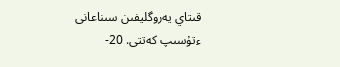قىتاي يەروگليفىن سىناعانى ءتۇسىپ كەتتى. 20-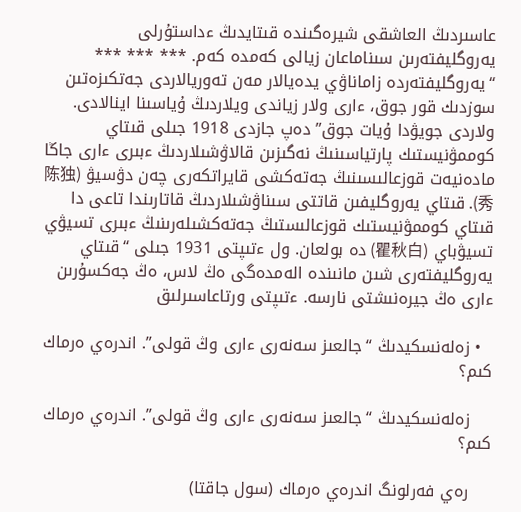عاسىردىڭ العاشقى شيرەگىندە قىتايدىڭ ءداستۇرلى يەروگليفتەرىن سىناماعان زيالى كەمدە كەم. *** *** *** “يەروگليفتەردە زاماناۋي يدەيالار مەن تەوريالاردى جەتكىزەتىن سوزدىك قور جوق، ءارى ولار زياندى ويلاردىڭ ۇياسىنا اينالادى. ولاردى جويۋدا ۇيات جوق” دەپ جازدى 1918 جىلى قىتاي كوممۋنيستىك پارتياسىنىڭ نەگىزىن قالاۋشىلاردىڭ ءبىرى ءارى جاڭا مادەنيەت قوزعالىسىنىڭ جەتەكشى قايراتكەرى چەن دۋسيۋ (陈独秀). قىتاي يەروگليفىن قاتتى سىناۋشىلاردىڭ قاتارىندا تاعى دا قىتاي كوممۋنيستىك قوزعالىستىڭ جەتەكشىلەرىنىڭ ءبىرى تسيۋي تسيۋباي (瞿秋白) دە بولعان. ول ءتىپتى 1931 جىلى “قىتاي يەروگليفتەرى شىن مانىندە الەمدەگى ەڭ لاس، ەڭ جەكسۇرىن ءارى ەڭ جيرەنىشتى نارسە. ءتىپتى ورتاعاسىرلىق

  • زەلەنسكيدىڭ “جالعىز سەنەرى ءارى وڭ قولى”. اندرەي ەرماك كىم؟

    زەلەنسكيدىڭ “جالعىز سەنەرى ءارى وڭ قولى”. اندرەي ەرماك كىم؟

    رەي فەرلونگ اندرەي ەرماك (سول جاقتا)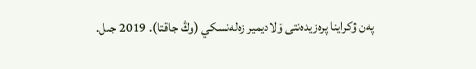پەن ۋكراينا پرەزيدەنتى ۆلاديمير زەلەنسكي (وڭ جاقتا). 2019 جىل.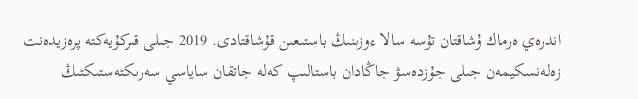اندرەي ەرماك ۇشاقتان تۇسە سالا ءوزىنىڭ باستىعىن قۇشاقتادى. 2019 جىلى قىركۇيەكتە پرەزيدەنت زەلەنسكيمەن جىلى جۇزدەسۋ جاڭادان باستالىپ كەلە جاتقان ساياسي سەرىكتەستىكتىڭ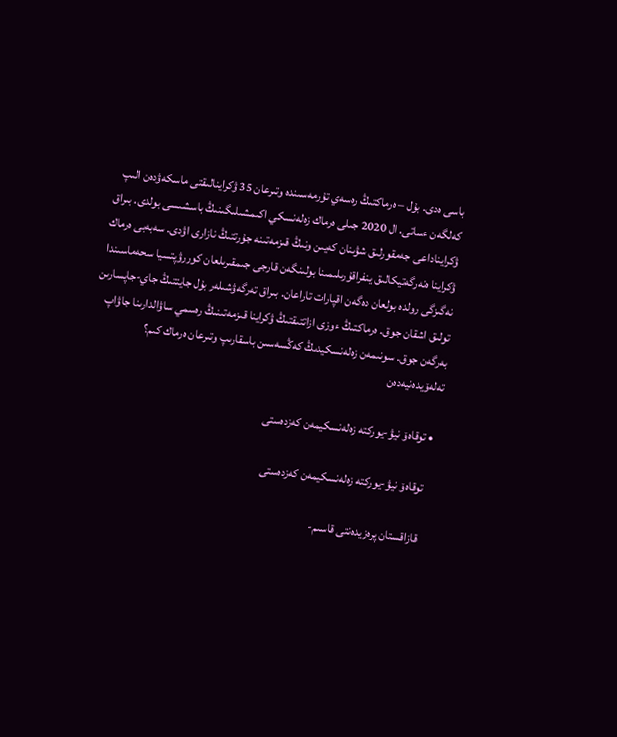باسى ەدى. بۇل – ەرماكتىڭ رەسەي تۇرمەسىندە وتىرعان 35 ۋكراينالىقتى ماسكەۋدەن الىپ كەلگەن ءساتى. ال 2020 جىلى ەرماك زەلەنسكي اكىمشىلىگىنىڭ باسشىسى بولدى. بىراق ۋكرايناداعى جەمقورلىق شۋىنان كەيىن ونىڭ قىزمەتىنە جۇرتتىڭ نازارى اۋدى. سەبەبى ەرماك ۋكراينا ەنەرگەتيكالىق ينفراقۇرىلىمىنا بولىنگەن قارجى جىمقىرىلعان كوررۋپتسيا سحەماسىندا نەگىزگى رولدە بولعان دەگەن اقپارات تاراعان. بىراق تەرگەۋشىلەر بۇل جايتتىڭ جاي-جاپسارىن تولىق اشقان جوق. ەرماكتىڭ ءوزى ازاتتىقتىڭ ۋكراينا قىزمەتىنىڭ رەسمي ساۋالدارىنا جاۋاپ بەرگەن جوق. سونىمەن زەلەنسكيدىڭ كەڭسەسىن باسقارىپ وتىرعان ەرماك كىم؟ تەلەۆيدەنيەدەن

  • توقاەۆ نيۋ-يوركتە زەلەنسكيمەن كەزدەستى

    توقاەۆ نيۋ-يوركتە زەلەنسكيمەن كەزدەستى

    قازاقستان پرەزيدەنتى قاسىم-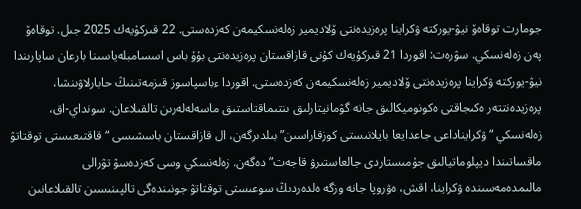جومارت توقاەۆ نيۋ-يوركتە ۋكراينا پرەزيدەنتى ۆلاديمير زەلەنسكيمەن كەزدەستى. 22 قىركۇيەك 2025 جىل. توقاەۆ پەن زەلەنسكي. سۋرەت: اقوردا 21 قىركۇيەك كۇنى قازاقستان پرەزيدەنتى بۇۇ باس اسسامبلەياسىنا بارعان ساپارىندا نيۋ-يوركتە ۋكراينا پرەزيدەنتى ۆلاديمير زەلەنسكيمەن كەزدەستى. اقوردا ءباسپاسوز قىزمەتىنىڭ حابارلاۋىنشا، پرەزيدەنتتەر ەكىجاقتى ەكونوميكالىق جانە گۋمانيتارلىق ىنتىماقتاستىق ماسەلەلەرىن تالقىلاعان. سونداي-اق، زەلەنسكي “ۋكرايناداعى جاعدايعا بايلانىستى كوزقاراسىن” بىلدىرگەن، ال قازاقستان باسشىسى “قاقتىعىستى توقتاتۋ ماقساتىندا ديپلوماتيالىق جۇمىستاردى جالعاستىرۋ قاجەت” دەگەن. زەلەنسكي وسى كەزدەسۋ تۋرالى مالىمدەمەسىندە ۋكراينا، اقش، ەۋروپا جانە وزگە ەلدەردىڭ سوعىستى توقتاتۋ جونىندەگى تالپىنىسىن تالقىلاعانىن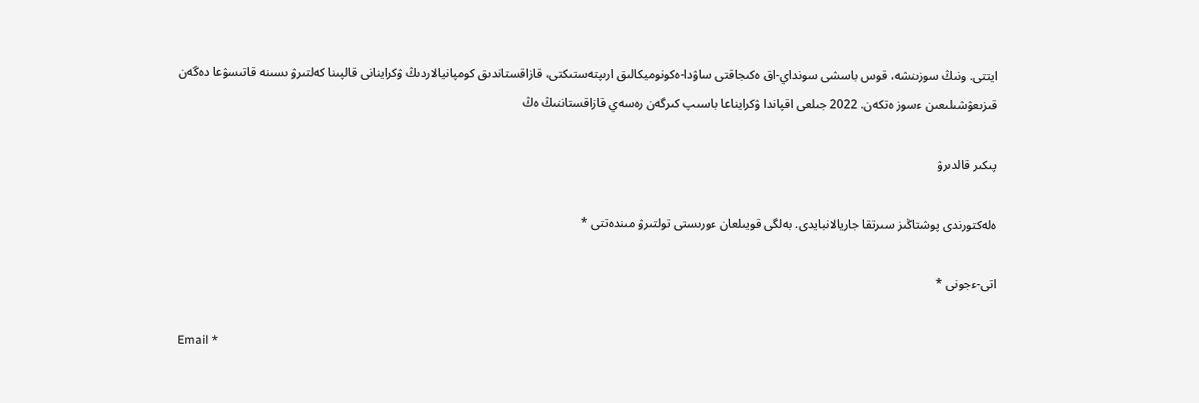ايتتى. ونىڭ سوزىنشە، قوس باسشى سونداي-اق ەكىجاقتى ساۋدا-ەكونوميكالىق ارىپتەستىكتى، قازاقستاندىق كومپانيالاردىڭ ۋكراينانى قالپىنا كەلتىرۋ ىسىنە قاتىسۋعا دەگەن قىزىعۋشىلىعىن ءسوز ەتكەن. 2022 جىلعى اقپاندا ۋكرايناعا باسىپ كىرگەن رەسەي قازاقستاننىڭ ەڭ

پىكىر قالدىرۋ

ەلەكتورندى پوشتاڭىز سىرتقا جاريالانبايدى. بەلگى قويىلعان ءورىستى تولتىرۋ مىندەتتى *

اتى-ءجونى *

Email *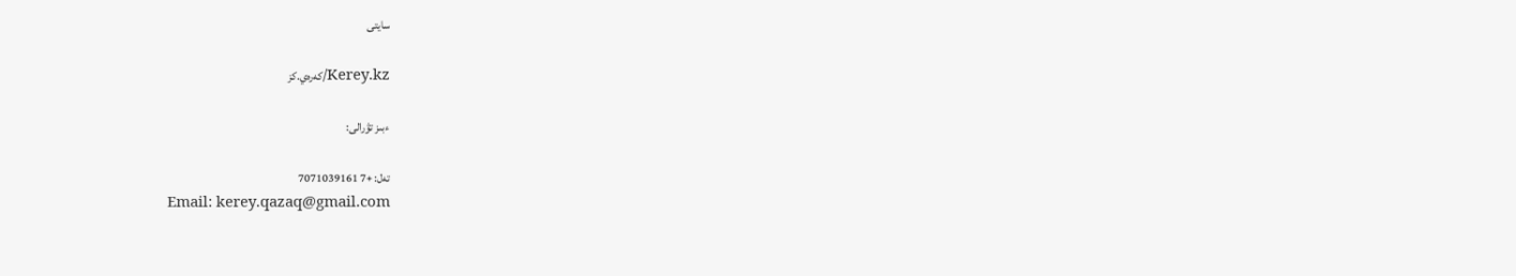سايتى

Kerey.kz/كەرەي.كز

ءبىز تۋرالى:

تەل: +7 7071039161
Email: kerey.qazaq@gmail.com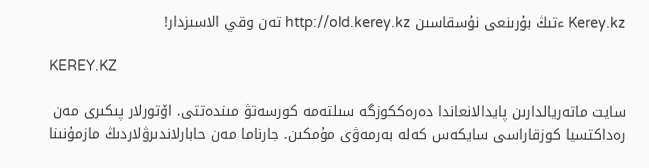Kerey.kz ءتىڭ بۇرىنعى نۇسقاسىن http://old.kerey.kz تەن وقي الاسىزدار!

KEREY.KZ

سايت ماتەريالدارىن پايدالانعاندا دەرەككوزگە سىلتەمە كورسەتۋ مىندەتتى. اۆتورلار پىكىرى مەن رەداكتسيا كوزقاراسى سايكەس كەلە بەرمەۋى مۇمكىن. جارناما مەن حابارلاندىرۋلاردىڭ مازمۇنىنا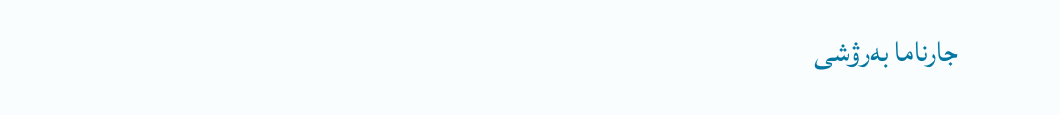جارناما بەرۋشى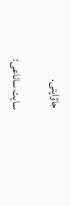جاۋاپتى.

سايت ساناعى: